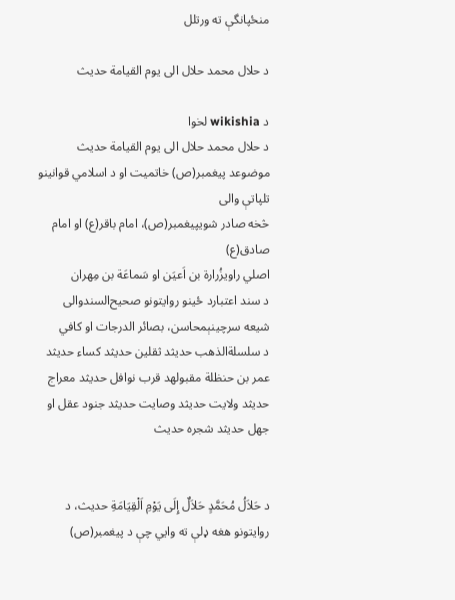منځپانگې ته ورتلل

د حلال محمد حلال الی یوم القیامة حدیث

د wikishia لخوا
د حلال محمد حلال الی یوم القیامة حدیث
موضوعد پيغمبر(ص) خاتمیت او د اسلامي قوانينو تلپاتې والی
څخه صادر شویپیغمبر(ص)، امام باقر(ع) او امام صادق(ع)
اصلي راویزُرارة بن اَعیَن او سَماعَة بن مِهران
د سند اعتبارد ځینو روایتونو صحیح‌السندوالی
شیعه سرچینېمحاسن، بصائر الدرجات او کافي
د سلسلةالذهب حدیثد ثقلین حدیثد کساء حدیثد عمر بن حنظلة مقبولهد قرب نوافل حدیثد معراج حدیثد ولایت حدیثد وصایت حدیثد جنود عقل او جهل حدیثد شجره حدیث


د حَلاَلُ مُحَمَّدٍ حَلاَلٌ إِلَی یَوْمِ اَلْقِیَامَةِ حدیث، د روایتونو هغه ډلې ته وايي چې د پیغمبر(ص)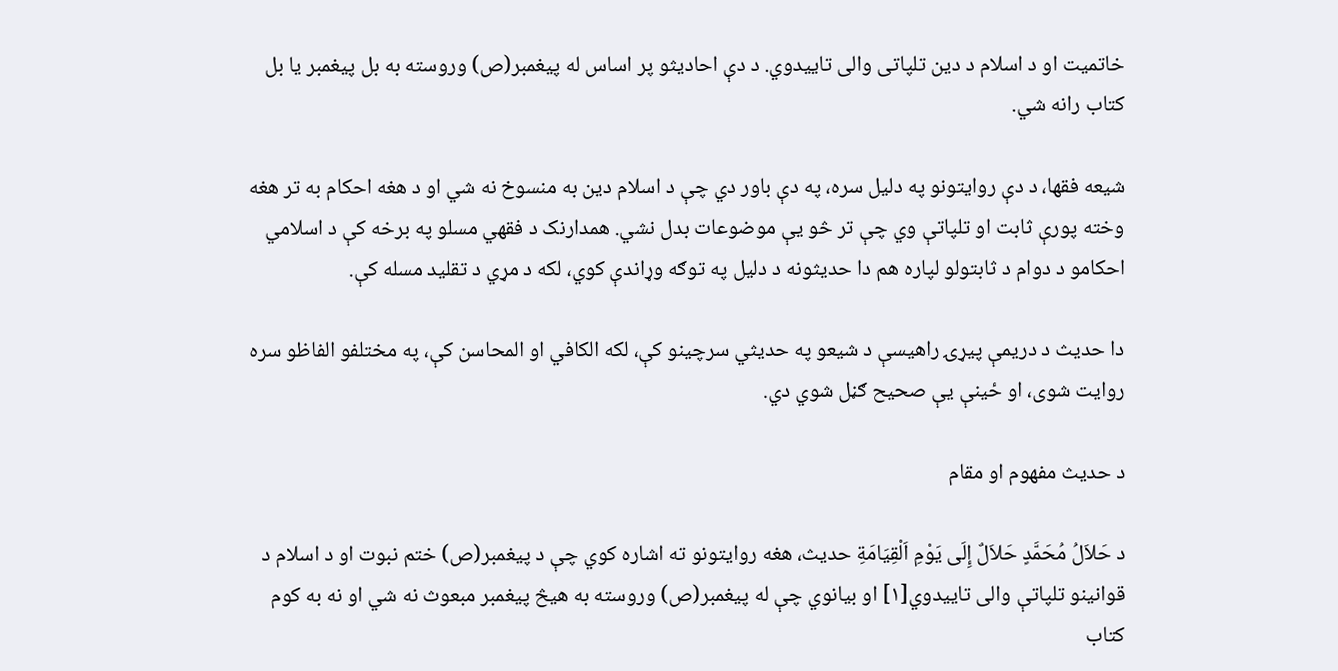خاتمیت او د اسلام د دین تلپاتی والی تاییدوي. د دې احادیثو پر اساس له پیغمبر(ص) وروسته به بل پيغمبر یا بل کتاب رانه شي.

شیعه فقها، د دې روایتونو په دلیل سره، په دې باور دي چې د اسلام دین به منسوخ نه شي او د هغه احکام به تر هغه وخته پورې ثابت او تلپاتې وي چې تر څو یې موضوعات بدل نشي. همدارنک د فقهي مسلو په برخه کې د اسلامي احکامو د دوام د ثابتولو لپاره هم دا حدیثونه د دلیل په توګه وړاندې کوي، لکه د مړي د تقلید مسله کې.

دا حدیث د دریمې پیړۍ راهیسې د شیعو په حدیثي سرچینو کې، لکه الکافي او المحاسن کې، په مختلفو الفاظو سره روایت شوی، او ځینې یې صحیح ګڼل شوي دي.

د حدیث مفهوم او مقام

د حَلاَلُ مُحَمَّدٍ حَلاَلٌ إِلَی یَوْمِ اَلْقِیَامَةِ حدیث، هغه روایتونو ته اشاره کوي چې د پیغمبر(ص) ختم نبوت او د اسلام د قوانینو تلپاتې والی تاییدوي[۱] او بیانوي چې له پیغمبر(ص) وروسته به هیڅ پیغمبر مبعوث نه شي او نه به کوم کتاب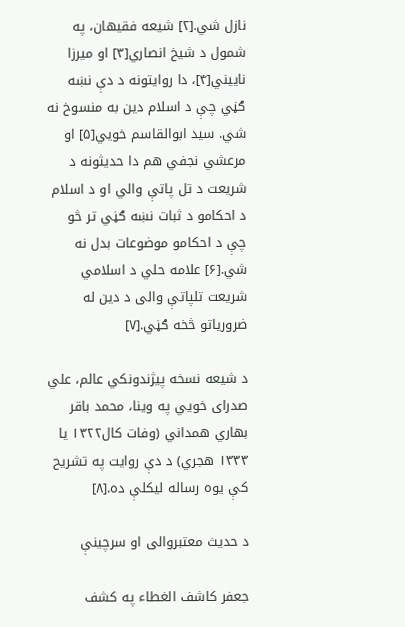نازل شي.[۲] شیعه فقیهان، په شمول د شیخ انصاري[۳] او میرزا ناییني[۴]، دا روایتونه د دې نښه ګڼي چې د اسلام دین به منسوخ نه شي. سید ابوالقاسم خويي[۵] او مرعشي نجفي هم دا حدیثونه د شریعت د تل پاتې والي او د اسلام د احکامو د ثبات نښه ګڼي تر څو چې د احکامو موضوعات بدل نه شي.[۶] علامه حلي د اسلامي شریعت تلپاتې والی د دین له ضروریاتو څخه ګڼي.[۷]

د شیعه نسخه پيژندونکي عالم، علي صدرای خویي په وینا، محمد باقر بهاري همداني (وفات کال۱۳۲۲ یا ۱۳۳۳ هجري) د دې روایت په تشریح کې یوه رساله لیکلې ده.[۸]

د حدیث معتبروالی او سرچینې

جعفر کاشف الغطاء په کشف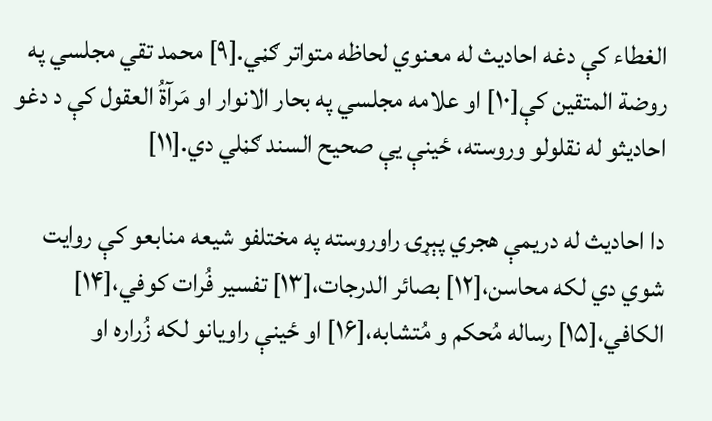الغطاء کې دغه احادیث له معنوي لحاظه متواتر ګڼي.[۹] محمد تقي مجلسي په روضة المتقين کې[۱۰] او علامه مجلسي په بحار الانوار او مَرآةُ العقول کې د دغو احاديثو له نقلولو وروسته، ځينې يې صحيح السند ګڼلي دي.[۱۱]

دا احادیث له دریمې هجري پېړۍ راوروسته په مختلفو شیعه منابعو کې روایت شوي دي لکه محاسن،[۱۲] بصائر الدرجات،[۱۳] تفسیر فُرات کوفي،[۱۴] الکافي،[۱۵] رساله مُحکم و مُتشابه،[۱۶] او ځینې راویانو لکه زُراره او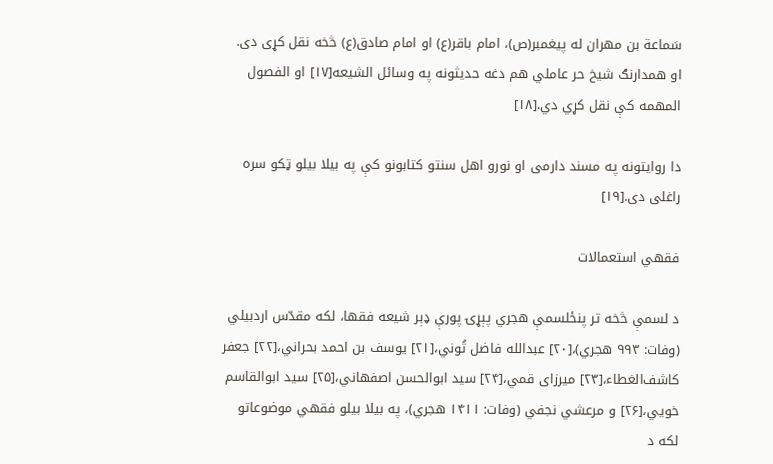سَماعة بن مهران له پیغمبر(ص)، امام باقر(ع) او امام صادق(ع) څخه نقل کړی دی. او همدارنګ شیخ حر عاملي هم دغه حدیثونه په وسائل الشیعه[۱۷] او الفصول المهمه کې نقل کړي دي.[۱۸]

دا روایتونه په مسند دارمی او نورو اهل سنتو کتابونو کې په بیلا بیلو ټکو سره راغلی دی.[۱۹]

فقهي استعمالات

د لسمې څخه تر پنځلسمې هجري پېړۍ پورې ډېر شیعه فقها، لکه مقدّس اردبیلي (وفات: ۹۹۳ هجري)،[۲۰] عبدالله فاضل تُوني،[۲۱] یوسف بن احمد بحراني،[۲۲] جعفر کاشف‌الغطاء،[۲۳] میرزای قمي،[۲۴] سید ابوالحسن اصفهاني،[۲۵] سید ابوالقاسم خویي،[۲۶] و مرعشي نجفي (وفات: ۱۴۱۱ هجري)، په بیلا بیلو فقهي موضوعاتو لکه د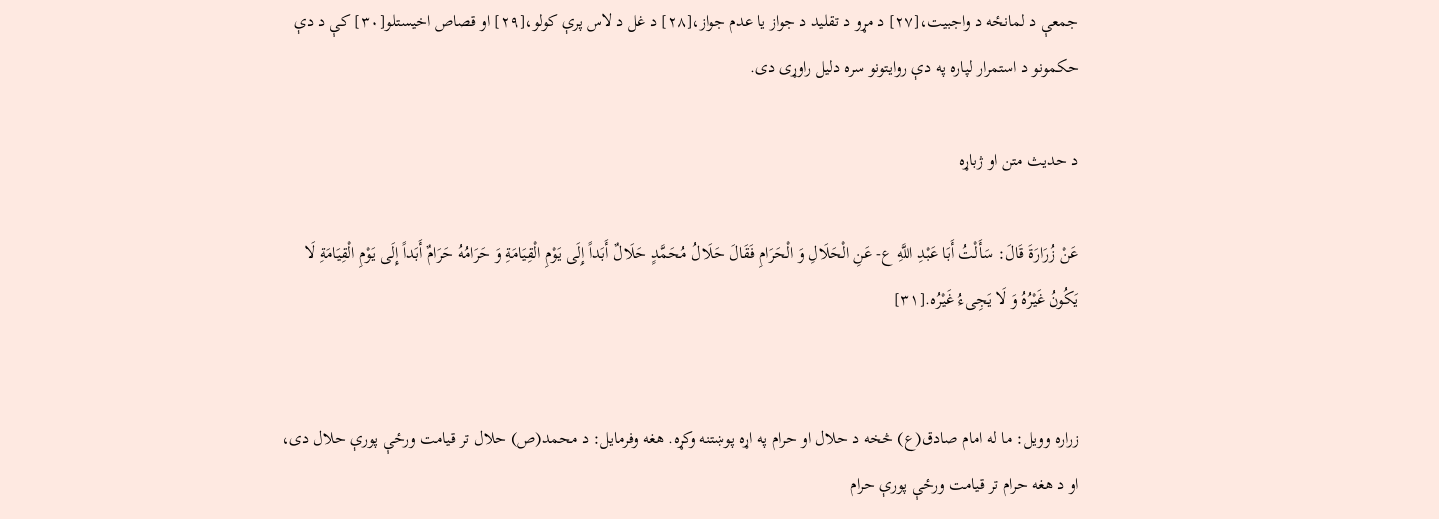جمعې د لمانځه د واجبیت،[۲۷] د مړو د تقلید د جواز یا عدم جواز،[۲۸] د غل د لاس پرې کولو،[۲۹] او قصاص اخیستلو[۳۰] کې د دې حکمونو د استمرار لپاره په دې روایتونو سره دلیل راوړی دی.

د حدیث متن او ژباړه

عَنْ زُرَارَةَ قَالَ: سَأَلْتُ أَبَا عَبْدِ اللَّهِ ع- عَنِ الْحَلَالِ وَ الْحَرَامِ فَقَالَ حَلَالُ مُحَمَّدٍ حَلَالٌ أَبَداً إِلَی یَوْمِ الْقِیَامَةِ وَ حَرَامُهُ حَرَامٌ أَبَداً إِلَی یَوْمِ الْقِیَامَةِ لَا یَکُونُ غَیْرُهُ وَ لَا یَجِیءُ غَیْرُه.[۳۱]


زراره وویل: ما له امام صادق(ع) څخه د حلال او حرام په اړه پوښتنه وکړه. هغه وفرمایل: د محمد(ص) حلال تر قیامت ورځې پورې حلال دی، او د هغه حرام تر قیامت ورځې پورې حرام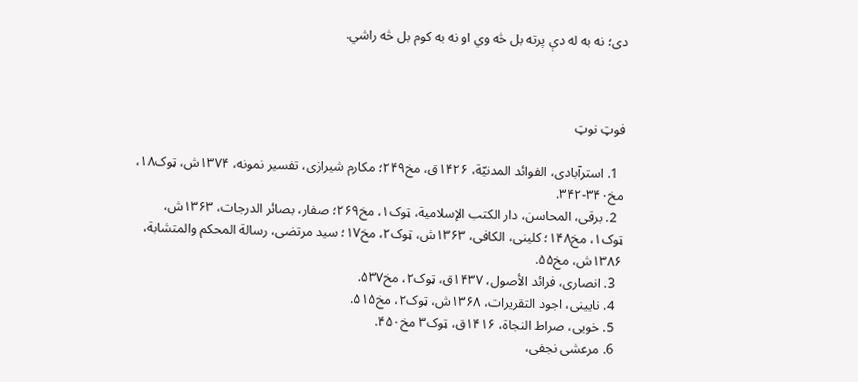دی؛ نه به له دې پرته بل څه وي او نه به کوم بل څه راشي.



فوټ نوټ

  1. استرآبادی، الفوائد المدنیّة، ۱۴۲۶ق، مخ۲۴۹؛ مکارم شیرازی، تفسیر نمونه، ۱۳۷۴ش، ټوک۱۸، مخ۳۴۰-۳۴۲.
  2. برقی، المحاسن، دار الکتب الإسلامیة، ټوک۱، مخ۲۶۹؛ صفار، بصائر الدرجات، ۱۳۶۳ش، ټوک۱، مخ۱۴۸؛ کلینی، الکافی، ۱۳۶۳ش، ټوک۲، مخ۱۷؛ سید مرتضی، رسالة المحکم والمتشابة، ۱۳۸۶ش، مخ۵۵.
  3. انصاری، فرائد الأصول، ۱۴۳۷ق، ټوک۲، مخ۵۳۷.
  4. نایینی، اجود التقریرات، ۱۳۶۸ش، ټوک۲، مخ۵۱۵.
  5. خویی، صراط النجاة، ۱۴۱۶ق، ټوک۳ مخ۴۵۰.
  6. مرعشی نجفی،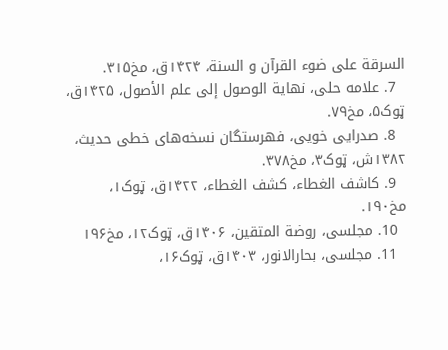السرقة علی ضوء القرآن و السنة، ۱۴۲۴ق، مخ۳۱۵.
  7. علامه حلی، نهایة الوصول إلی علم الأصول، ۱۴۲۵ق، ټوک۵، مخ۷۹.
  8. صدرایی خویی، فهرستگان نسخه‌های خطی حدیث، ۱۳۸۲ش، ټوک۳، مخ۳۷۸.
  9. کاشف الغطاء، کشف الغطاء، ۱۴۲۲ق، ټوک۱، مخ۱۹۰.
  10. مجلسی، روضة المتقین، ۱۴۰۶ق، ټوک۱۲، مخ۱۹۶
  11. مجلسی، بحارالانور، ۱۴۰۳ق، ټوک۱۶،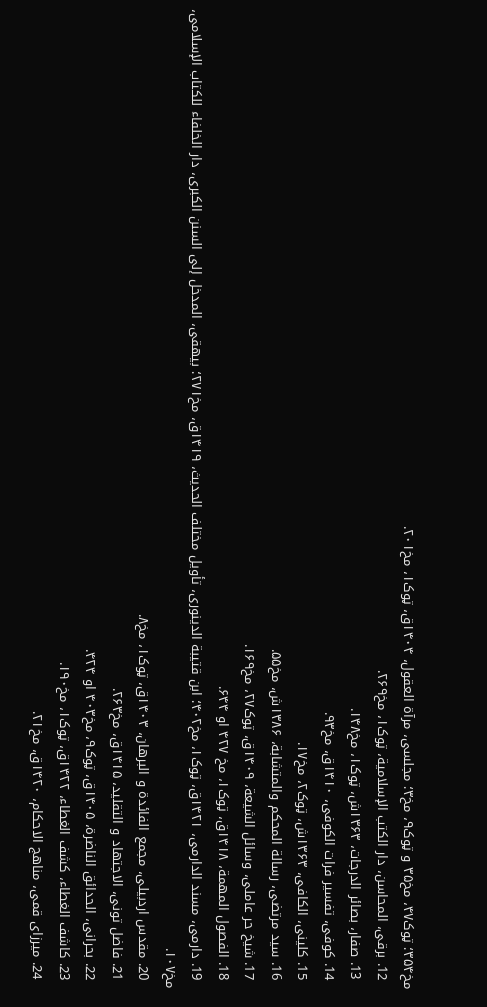مخ۳۵۴؛ ټوک۴۷، مخ۳۵ و ټوک۹، مخ۳؛ مجلسی، مرآة العقول، ۱۴۰۴ق، ټوک۱، مخ۲۰۱.
  12. برقی، المحاسن، دار الکتب الإسلامیة، ټوک۱، مخ۲۶۹.
  13. صفار، بصائر الدرجات، ۱۳۶۳ش، ټوک۱، مخ۱۴۸.
  14. کوفی، تفسیر فرات الکوفی، ۱۴۱۰ق، مخ۹۳.
  15. کلینی، الکافی، ۱۳۶۳ش، ټوک۲، مخ۱۷.
  16. سید مرتضی، رسالة المحکم والمتشابة، ۱۳۸۶ش، مخ۵۵.
  17. شیخ حر عاملی، وسائل الشیعة، ۱۴۰۹ق، ټوک۲۷، مخ۱۶۹.
  18. الفصول المهمة، ۱۴۱۸ق، ټوک۱، مخ ۴۲۷ او ۶۴۴.
  19. دارمی، مسند الدارمی، ۱۴۲۱ق، ټوک۱، مخ۴۰۲؛ ابن قتیبة الدینوری، تأویل مختلف الحدیث، ۱۴۱۹ق، مخ۲۷۱؛ بیهقی، المدخل إلی السنن الکبری، دار الخلفاء للکتاب الإسلامی، مخ۱۰۷.
  20. مقدس اردبیلی، مجمع الفائدة و البرهان، ۱۴۰۳ق، ټوک۱، مخ۸.
  21. فاضل تونی، الاجتهاد و التقلید، ۱۴۱۵ق، مخ۲۶۳.
  22. بحرانی، الحدائق الناضرة، ۱۴۰۵ق، ټوک۹، مخ۴۰۳ او ۴۲۴.
  23. کاشف الغطاء، کشف الغطاء، ۱۴۲۲ق، ټوک۱، مخ۱۹۰.
  24. میرزای قمی، مناهج الاحکام، ۱۴۲۰ق، مخ۲۱.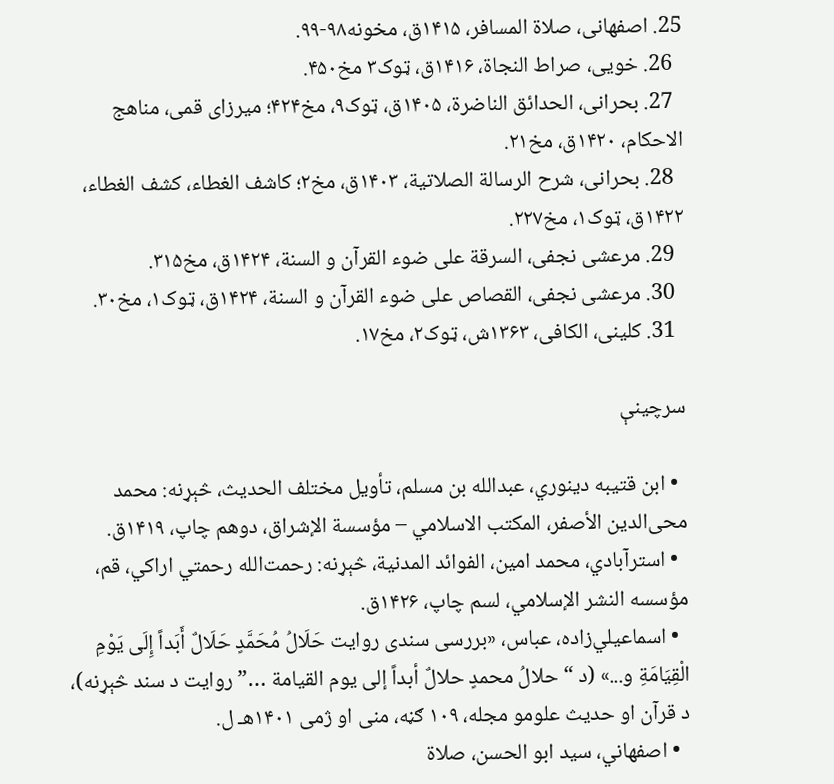25. اصفهانی، صلاة المسافر، ۱۴۱۵ق، مخونه۹۸-۹۹.
  26. خویی، صراط النجاة، ۱۴۱۶ق، ټوک۳ مخ۴۵۰.
  27. بحرانی، الحدائق الناضرة، ۱۴۰۵ق، ټوک۹، مخ۴۲۴؛ میرزای قمی، مناهج الاحکام، ۱۴۲۰ق، مخ۲۱.
  28. بحرانی، شرح الرسالة الصلاتیة، ۱۴۰۳ق، مخ۲؛ کاشف الغطاء، کشف الغطاء، ۱۴۲۲ق، ټوک۱، مخ۲۲۷.
  29. مرعشی نجفی، السرقة علی ضوء القرآن و السنة، ۱۴۲۴ق، مخ۳۱۵.
  30. مرعشی نجفی، القصاص علی ضوء القرآن و السنة، ۱۴۲۴ق، ټوک۱، مخ۳۰.
  31. کلینی، الکافی، ۱۳۶۳ش، ټوک۲، مخ۱۷.

سرچينې

  • ابن قتیبه دینوري، عبدالله بن مسلم، تأویل مختلف الحدیث، څېړنه: محمد محی‌الدین الأصفر، المکتب الاسلامي – مؤسسة الإشراق، دوهم چاپ، ۱۴۱۹ق.
  • استرآبادي، محمد امین، الفوائد المدنیة، څېړنه: رحمت‌الله رحمتي اراکي، قم، مؤسسه النشر الإسلامي، لسم چاپ، ۱۴۲۶ق.
  • اسماعیلي‌زاده، عباس، «بررسی سندی روایت حَلَالُ مُحَمَّدٍ حَلَالٌ أَبَداً إِلَی یَوْمِ الْقِیَامَةِ و...» (د “حلالُ محمدٍ حلالٌ أبداً إلی یوم القیامة …” روایت د سند څېړنه)، د قرآن او حدیث علومو مجله، ۱۰۹ ګڼه، منی او ژمی ۱۴۰۱هـ ل.
  • اصفهاني، سید ابو الحسن، صلاة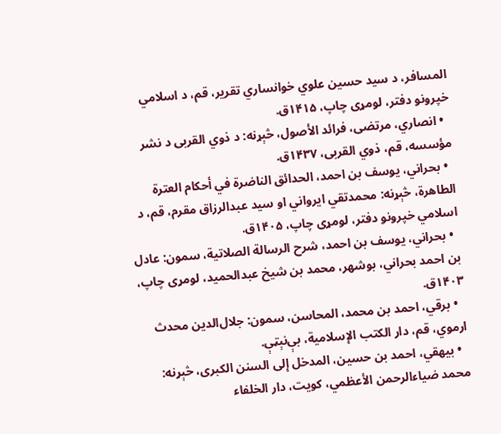المسافر، د سید حسین علوي خوانساري تقریر، قم، د اسلامي خپرونو دفتر، لومړی چاپ، ۱۴۱۵ق.
  • انصاري، مرتضی، فرائد الأصول، څېړنه: د ذوي القربی د نشر مؤسسه، قم، ذوي القربی، ۱۴۳۷ق.
  • بحراني، یوسف بن احمد، الحدائق الناضرة في أحکام العترة الطاهرة، څېړنه: محمدتقي ایرواني او سید عبدالرزاق مقرم، قم، د اسلامي خپرونو دفتر، لومړی چاپ، ۱۴۰۵ق.
  • بحراني، یوسف بن احمد، شرح الرسالة الصلاتیة، سمون: عادل بن احمد بحراني، بوشهر، محمد بن شیخ عبدالحمید، لومړی چاپ، ۱۴۰۳ق.
  • برقي، احمد بن محمد، المحاسن، سمون: جلال‌الدین محدث ارموي، قم، دار الکتب الإسلامیة، بې‌نېټې.
  • بیهقي، احمد بن حسین، المدخل إلی السنن الکبری، څېړنه: محمد ضیاءالرحمن الأعظمي، کویت، دار الخلفاء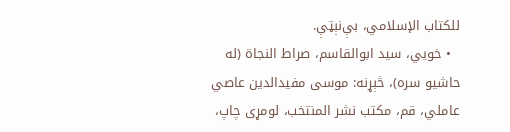للکتاب الإسلامي، بې‌نېټې.
  • خویي، سید ابوالقاسم، صراط النجاة (له حاشیو سره)، څېړنه: موسی مفیدالدین عاصي عاملي، قم، مکتب نشر المنتخب، لومړی چاپ،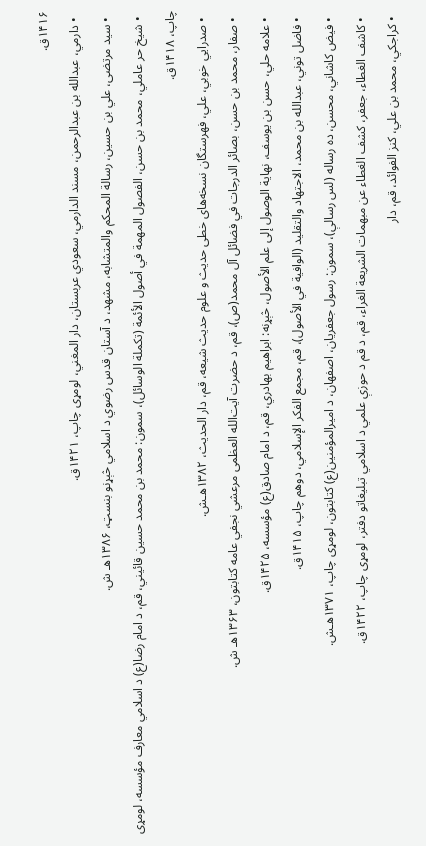۱۴۱۶ق.
  • دارمي، عبدالله بن عبدالرحمن، مسند الدارمي، سعودي عربستان، دار المغني، لومړی چاپ، ۱۴۲۱ق.
  • سید مرتضی، علي بن حسین، رسالة المحکم والمتشابه، مشهد، د آستان قدس رضوي د اسلامي څېړنو بنسټ، ۱۳۸۶هـ ش.
  • شیخ حر عاملي، محمد بن حسن، الفصول المهمة في أصول الأئمة (تکملة الوسائل)، سمون: محمد بن محمد حسین قائیني، قم، د امام رضا(ع) د اسلامي معارف مؤسسه، لومړی چاپ، ۱۴۱۸ق.
  • صدرایي خوبي، علي، فهرستگان نسخه‌های خطی حدیث و علوم حدیث شیعه، قم، دار الحدیث، ۱۳۸۲هـش.
  • صفار، محمد بن حسن، بصائر الدرجات في فضائل آل محمد(ص)، قم، د حضرت آیت‌الله العظمی مرعشي نجفي عامه کتابتون، ۱۳۶۳هـ ش.
  • علامه حلي، حسن بن یوسف، نهایة الوصول إلی علم الأصول، څېړنه: ابراهیم بهادري، قم، د امام صادق(ع) مؤسسه، ۱۴۲۵ق.
  • فاضل توني، عبدالله بن محمد، الاجتهاد والتقلید (الوافیة في الأصول)، قم، مجمع الفکر الإسلامي، دوهم چاپ، ۱۴۱۵ق.
  • فیض کاشاني، محسن، ده رساله (لس رسالې)، سمون: رسول جعفریان، اصفهان، د امیرالمؤمنین(ع) کتابتون، لومړی چاپ، ۱۳۷۱هـش.
  • کاشف الغطاء، جعفر، کشف الغطاء عن مبهمات الشریعة الغراء، قم، د قم د حوزې علمي د اسلامي تبلیغاتو دفتر، لومړی چاپ، ۱۴۲۲ق.
  • کراجکي، محمد بن علي، کنز الفوائد، قم، دار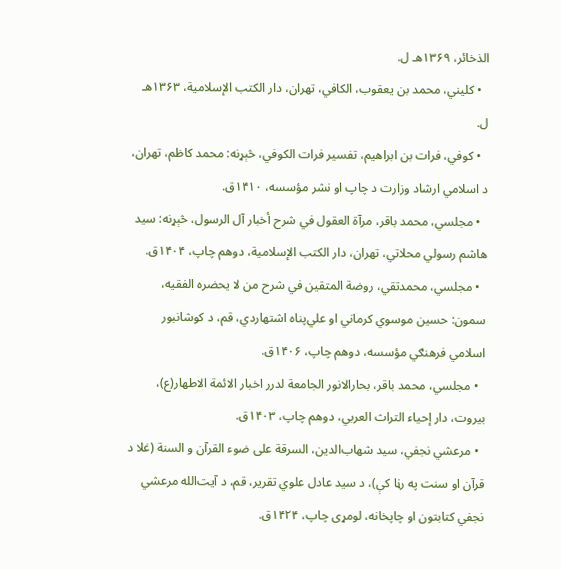الذخائر، ۱۳۶۹هـ ل.
  • کلیني، محمد بن یعقوب، الکافي، تهران، دار الکتب الإسلامیة، ۱۳۶۳هـ ل.
  • کوفي، فرات بن ابراهیم، تفسیر فرات الکوفي، څېړنه: محمد کاظم، تهران، د اسلامي ارشاد وزارت د چاپ او نشر مؤسسه، ۱۴۱۰ق.
  • مجلسي، محمد باقر، مرآة العقول في شرح أخبار آل الرسول، څېړنه: سید هاشم رسولي محلاتي، تهران، دار الکتب الإسلامیة، دوهم چاپ، ۱۴۰۴ق.
  • مجلسي، محمدتقي، روضة المتقین في شرح من لا یحضره الفقیه، سمون: حسین موسوي کرماني او علي‌پناه اشتهاردي، قم، د کوشانبور اسلامي فرهنګي مؤسسه، دوهم چاپ، ۱۴۰۶ق.
  • مجلسي، محمد باقر، بحارالانور الجامعة لدرر اخبار الائمة الاطهار(ع)، بیروت، دار إحیاء التراث العربي، دوهم چاپ، ۱۴۰۳ق.
  • مرعشي نجفي، سید شهاب‌الدین، السرقة علی ضوء القرآن و السنة (غلا د قرآن او سنت په رڼا کې)، د سید عادل علوي تقریر، قم، د آیت‌الله مرعشي نجفي کتابتون او چاپخانه، لومړی چاپ، ۱۴۲۴ق.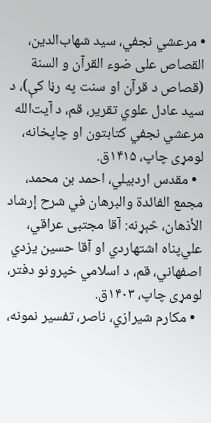• مرعشي نجفي، سید شهاب‌الدین، القصاص علی ضوء القرآن و السنة (قصاص د قرآن او سنت په رڼا کې)، د سید عادل علوي تقریر، قم، د آیت‌الله مرعشي نجفي کتابتون او چاپخانه، لومړی چاپ، ۱۴۱۵ق.
  • مقدس اردبیلي، احمد بن محمد، مجمع الفائدة والبرهان في شرح إرشاد الأذهان، څېړنه: آقا مجتبی عراقي، علي‌پناه اشتهاردي او آقا حسین یزدي اصفهاني، قم، د اسلامي خپرونو دفتر، لومړی چاپ، ۱۴۰۳ق.
  • مکارم شیرازي، ناصر، تفسیر نمونه،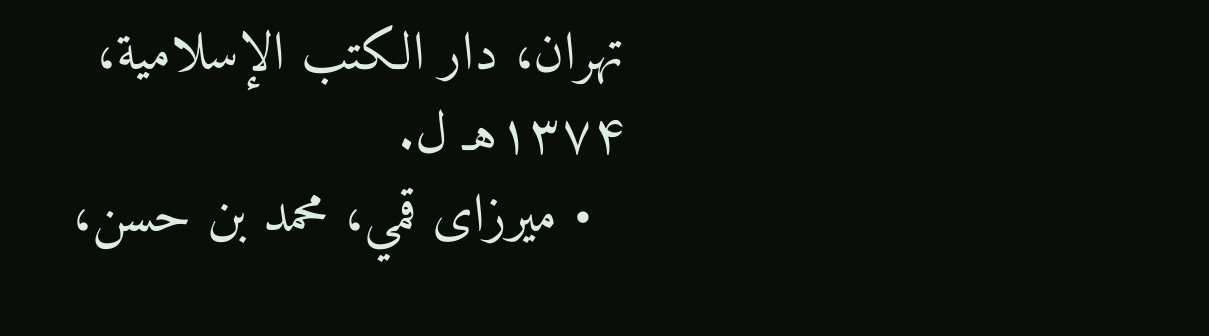تهران، دار الکتب الإسلامیة، ۱۳۷۴هـ ل.
  • میرزای قمي، محمد بن حسن،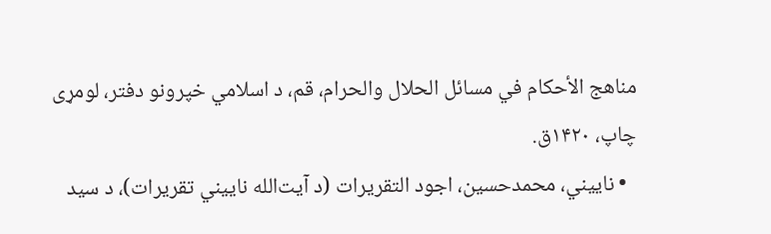مناهج الأحکام في مسائل الحلال والحرام، قم، د اسلامي خپرونو دفتر، لومړی چاپ، ۱۴۲۰ق.
  • ناییني، محمدحسین، اجود التقریرات (د آیت‌الله ناییني تقریرات)، د سید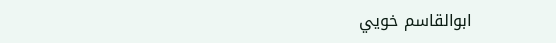ابوالقاسم خویي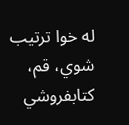له خوا ترتیب شوي، قم، کتابفروشي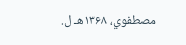مصطفوي، ۱۳۶۸هـ ل.